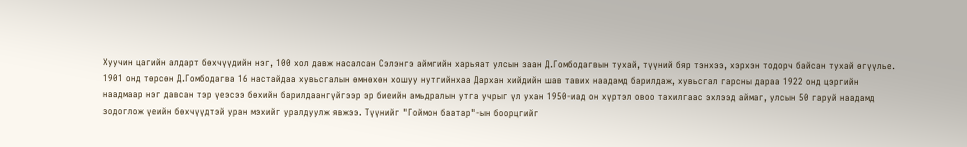Хуучин цагийн алдарт бөхчүүдийн нэг, 100 хол давж насалсан Сэлэнгэ аймгийн харьяат улсын заан Д.Гомбодагвын тухай, түүний бяр тэнхээ, хэрхэн тодорч байсан тухай өгүүлье. 1901 онд төрсөн Д.Гомбодагва 16 настайдаа хувьсгалын өмнөхөн хошуу нутгийнхаа Дархан хийдийн шав тавих наадамд барилдаж, хувьсгал гарсны дараа 1922 онд цэргийн наадмаар нэг давсан тэр үеэсээ бөхийн барилдаангүйгээр эр биеийн амьдралын утга учрыг үл ухан 1950-иад он хүртэл овоо тахилгаас эхлээд аймаг, улсын 50 гаруй наадамд зодоглож үеийн бөхчүүдтэй уран мэхийг уралдуулж явжээ. Түүнийг "Гоймон баатар"-ын боорцгийг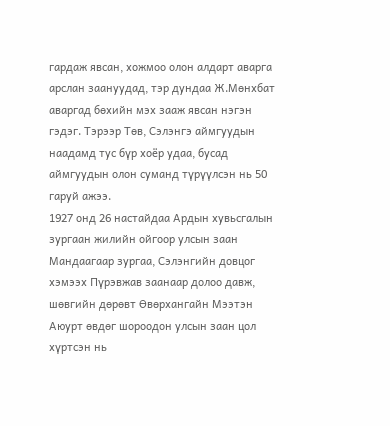гардаж явсан, хожмоо олон алдарт аварга арслан заануудад, тэр дундаа Ж.Мөнхбат аваргад бөхийн мэх зааж явсан нэгэн гэдэг. Тэрээр Төв, Сэлэнгэ аймгуудын наадамд тус бүр хоёр удаа, бусад аймгуудын олон суманд түрүүлсэн нь 50 гаруй ажээ.
1927 онд 26 настайдаа Ардын хувьсгалын зургаан жилийн ойгоор улсын заан Мандаагаар зургаа, Сэлэнгийн довцог хэмээх Пүрэвжав заанаар долоо давж, шөвгийн дөрөвт Өвөрхангайн Мээтэн Аюурт өвдөг шороодон улсын заан цол хүртсэн нь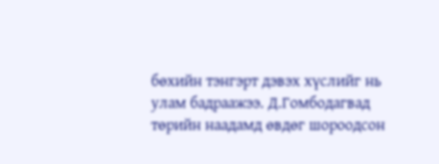бөхийн тэнгэрт дэвэх хүслийг нь улам бадраажээ. Д.Гомбодагвад төрийн наадамд өвдөг шороодсон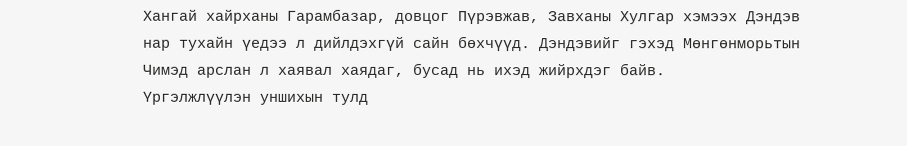Хангай хайрханы Гарамбазар, довцог Пүрэвжав, Завханы Хулгар хэмээх Дэндэв нар тухайн үедээ л дийлдэхгүй сайн бөхчүүд. Дэндэвийг гэхэд Мөнгөнморьтын Чимэд арслан л хаявал хаядаг, бусад нь ихэд жийрхдэг байв.
Үргэлжлүүлэн уншихын тулд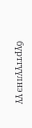бүртгүүлнэ үү